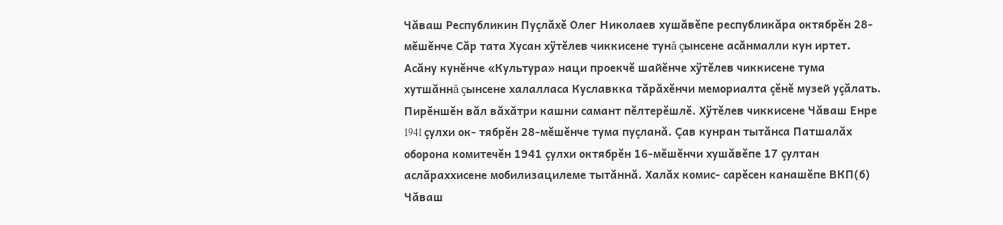Чăваш Республикин Пуçлăхĕ Олег Николаев хушăвĕпе республикăра октябрĕн 28-мĕшĕнче Сăр тата Хусан хÿтĕлев чиккисене тунă çынсене асăнмалли кун иртет. Асăну кунĕнче «Культура» наци проекчĕ шайĕнче хÿтĕлев чиккисене тума хутшăннă çынсене халалласа Куславкка тăрăхĕнчи мемориалта çĕнĕ музей уçăлать.
Пирĕншĕн вăл вăхăтри кашни самант пĕлтерĕшлĕ. Хÿтĕлев чиккисене Чăваш Енре 1941 çулхи ок- тябрĕн 28-мĕшĕнче тума пуçланă. Çав кунран тытăнса Патшалăх оборона комитечĕн 1941 çулхи октябрĕн 16-мĕшĕнчи хушăвĕпе 17 çултан аслăраххисене мобилизацилеме тытăннă. Халăх комис- сарĕсен канашĕпе ВКП(б) Чăваш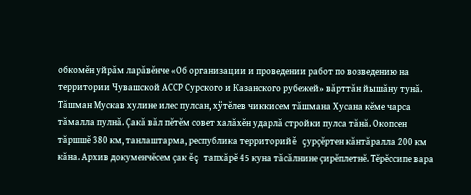обкомĕн уйрăм ларăвĕнче «Об организации и проведении работ по возведению на территории Чувашской АССР Сурского и Казанского рубежей» вăрттăн йышăну тунă.
Тăшман Мускав хулине илес пулсан, хÿтĕлев чиккисем тăшмана Хусана кĕме чарса тăмалла пулнă. Çакă вăл пĕтĕм совет халăхĕн ударлă стройки пулса тăнă. Окопсен тăршшĕ 380 км, танлаштарма, республика территорийĕ çурçĕртен кăнтăралла 200 км кăна. Архив докуменчĕсем çак ĕç тапхăрĕ 45 куна тăсăлнине çирĕплетнĕ. Тĕрĕссипе вара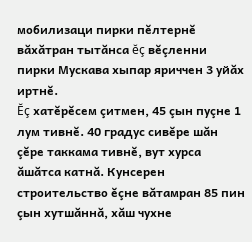мобилизаци пирки пĕлтернĕ вăхăтран тытăнса ĕç вĕçленни пирки Мускава хыпар яриччен 3 уйăх иртнĕ.
Ĕç хатĕрĕсем çитмен, 45 çын пуçне 1 лум тивнĕ. 40 градус сивĕре шăн çĕре таккама тивнĕ, вут хурса ăшăтса катнă. Кунсерен строительство ĕçне вăтамран 85 пин çын хутшăннă, хăш чухне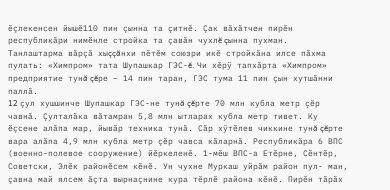ĕçлекенсен йышĕ110 пин çынна та çитнĕ. Çак вăхăтчен пирĕн республикăри нимĕнле стройка та çавăн чухлĕ çынна пухман. Танлаштарма вăрçă хыççăнхи пĕтĕм союзри икĕ стройкăна илсе пăхма пулать: «Химпром» тата Шупашкар ГЭС-ĕ. Чи хĕрÿ тапхăрта «Химпром» предприятие тунă çĕре – 14 пин таран, ГЭС тума 11 пин çын хутшăнни паллă.
12 çул хушшинче Шупашкар ГЭС-не тунă çĕрте 70 млн кубла метр çĕр чавнă. Çулталăка вăтамран 5,8 млн ытларах кубла метр тивет. Ку ĕçсене алăпа мар, йывăр техника тунă. Сăр хÿтĕлев чиккине тунă çĕрте вара алăпа 4,9 млн кубла метр çĕр чавса кăларнă. Республикăра 6 ВПС (военно-полевое сооружение) йĕркеленĕ. 1-мĕш ВПС-а Етĕрне, Сĕнтĕр, Советски, Элĕк районĕсем кĕнĕ. Ун чухне Муркаш уйрăм район пул- ман, çавна май ялсем ăçта вырнаçнине кура тĕрлĕ района кĕнĕ. Пирĕн тăрăх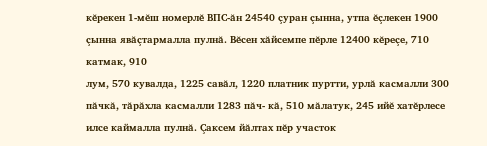кĕрекен 1-мĕш номерлĕ ВПС-ăн 24540 çуран çынна, утпа ĕçлекен 1900 çынна явăçтармалла пулнă. Вĕсен хăйсемпе пĕрле 12400 кĕреçе, 710 катмак, 910
лум, 570 кувалда, 1225 савăл, 1220 платник пуртти, урлă касмалли 300 пăчкă, тăрăхла касмалли 1283 пăч- кă, 510 мăлатук, 245 ийĕ хатĕрлесе илсе каймалла пулнă. Çаксем йăлтах пĕр участок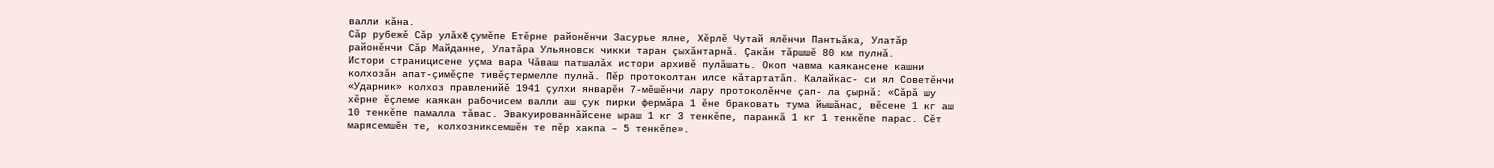валли кăна.
Сăр рубежĕ Сăр улăхĕ çумĕпе Етĕрне районĕнчи Засурье ялне, Хĕрлĕ Чутай ялĕнчи Пантьăка, Улатăр районĕнчи Сăр Майданне, Улатăра Ульяновск чикки таран çыхăнтарнă. Çакăн тăршшĕ 80 км пулнă.
Истори страницисене уçма вара Чăваш патшалăх истори архивĕ пулăшать. Окоп чавма каякансене кашни колхозăн апат-çимĕçпе тивĕçтермелле пулнă. Пĕр протоколтан илсе кăтартатăп. Калайкас- си ял Советĕнчи «Ударник» колхоз правленийĕ 1941 çулхи январĕн 7-мĕшĕнчи лару протоколĕнче çап- ла çырнă: «Сăрă шу хĕрне ĕçлеме каякан рабочисем валли аш çук пирки фермăра 1 ĕне браковать тума йышăнас, вĕсене 1 кг аш 10 тенкĕпе памалла тăвас. Эвакуированнăйсене ыраш 1 кг 3 тенкĕпе, паранкă 1 кг 1 тенкĕпе парас. Сĕт марясемшĕн те, колхозниксемшĕн те пĕр хакпа – 5 тенкĕпе».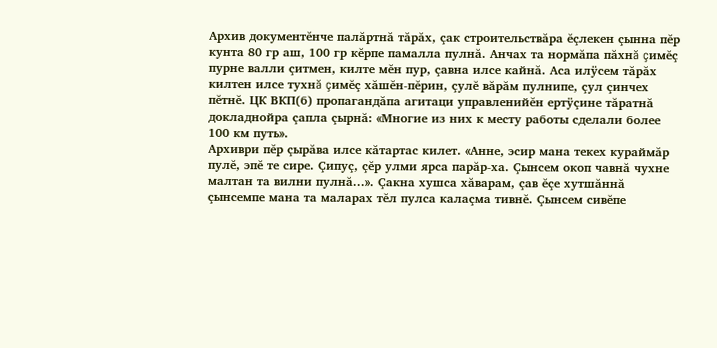Архив документĕнче палăртнă тăрăх, çак строительствăра ĕçлекен çынна пĕр кунта 80 гр аш, 100 гр кĕрпе памалла пулнă. Анчах та нормăпа пăхнă çимĕç пурне валли çитмен, килте мĕн пур, çавна илсе кайнă. Аса илÿсем тăрăх килтен илсе тухнă çимĕç хăшĕн-пĕрин, çулĕ вăрăм пулнипе, çул çинчех пĕтнĕ. ЦК ВКП(б) пропагандăпа агитаци управленийĕн ертÿçине тăратнă докладнойра çапла çырнă: «Многие из них к месту работы сделали более 100 км путь».
Архиври пĕр çырăва илсе кăтартас килет. «Анне, эсир мана текех кураймăр пулĕ, эпĕ те сире. Çипуç, çĕр улми ярса парăр-ха. Çынсем окоп чавнă чухне малтан та вилни пулнă...». Çакна хушса хăварам, çав ĕçе хутшăннă çынсемпе мана та маларах тĕл пулса калаçма тивнĕ. Çынсем сивĕпе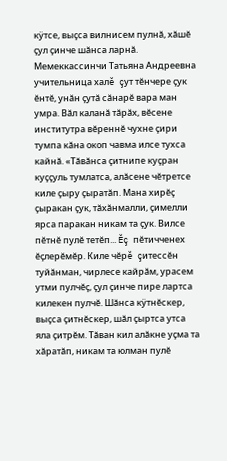кÿтсе, выçса вилнисем пулнă, хăшĕ çул çинче шăнса ларнă.
Мемеккассинчи Татьяна Андреевна учительница халĕ çут тĕнчере çук ĕнтĕ, унăн çутă сăнарĕ вара ман умра. Вăл каланă тăрăх, вĕсене институтра вĕреннĕ чухне çири тумпа кăна окоп чавма илсе тухса кайнă. «Тăвăнса çитнипе куçран куççуль тумлатса, алăсене чĕтретсе киле çыру çыратăп. Мана хирĕç çыракан çук, тăхăнмалли, çимелли ярса паракан никам та çук. Вилсе пĕтнĕ пулĕ тетĕп... Ĕç пĕтичченех ĕçлерĕмĕр. Киле чĕрĕ çитессĕн туйăнман, чирлесе кайрăм, урасем утми пулчĕç, çул çинче пире лартса килекен пулчĕ. Шăнса кÿтнĕскер, выçса çитнĕскер, шăл çыртса утса яла çитрĕм. Тăван кил алăкне уçма та хăратăп, никам та юлман пулĕ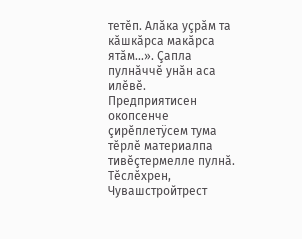тетĕп. Алăка уçрăм та кăшкăрса макăрса ятăм...». Çапла пулнăччĕ унăн аса илĕвĕ.
Предприятисен окопсенче çирĕплетÿсем тума тĕрлĕ материалпа тивĕçтермелле пулнă. Тĕслĕхрен, Чувашстройтрест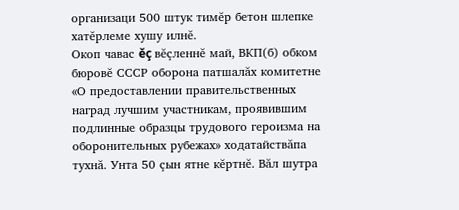организаци 500 штук тимĕр бетон шлепке хатĕрлеме хушу илнĕ.
Окоп чавас ĕç вĕçленнĕ май, ВКП(б) обком бюровĕ СССР оборона патшалăх комитетне «О предоставлении правительственных наград лучшим участникам, проявившим подлинные образцы трудового героизма на оборонительных рубежах» ходатайствăпа тухнă. Унта 50 çын ятне кĕртнĕ. Вăл шутра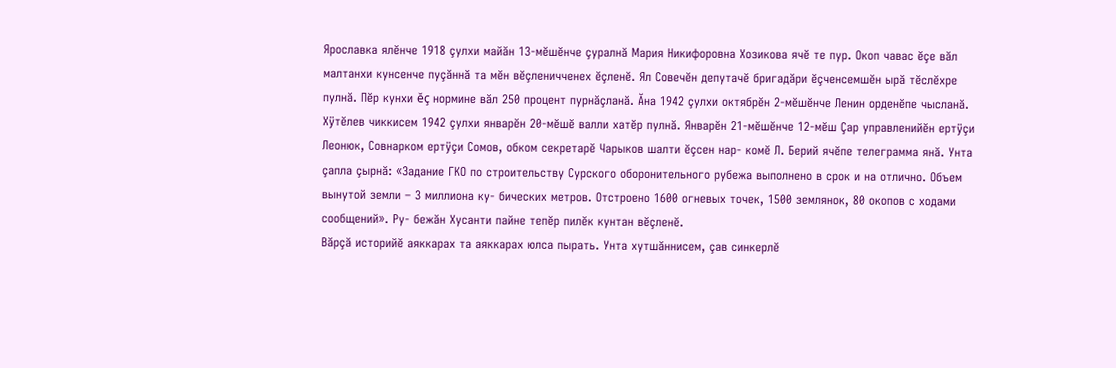Ярославка ялĕнче 1918 çулхи майăн 13-мĕшĕнче çуралнă Мария Никифоровна Хозикова ячĕ те пур. Окоп чавас ĕçе вăл малтанхи кунсенче пуçăннă та мĕн вĕçленичченех ĕçленĕ. Ял Совечĕн депутачĕ бригадăри ĕçченсемшĕн ырă тĕслĕхре пулнă. Пĕр кунхи ĕç нормине вăл 250 процент пурнăçланă. Ăна 1942 çулхи октябрĕн 2-мĕшĕнче Ленин орденĕпе чысланă.
Хÿтĕлев чиккисем 1942 çулхи январĕн 20-мĕшĕ валли хатĕр пулнă. Январĕн 21-мĕшĕнче 12-мĕш Çар управленийĕн ертÿçи Леонюк, Совнарком ертÿçи Сомов, обком секретарĕ Чарыков шалти ĕçсен нар- комĕ Л. Берий ячĕпе телеграмма янă. Унта çапла çырнă: «Задание ГКО по строительству Сурского оборонительного рубежа выполнено в срок и на отлично. Объем вынутой земли – 3 миллиона ку- бических метров. Отстроено 1600 огневых точек, 1500 землянок, 80 окопов с ходами сообщений». Ру- бежăн Хусанти пайне тепĕр пилĕк кунтан вĕçленĕ.
Вăрçă историйĕ аяккарах та аяккарах юлса пырать. Унта хутшăннисем, çав синкерлĕ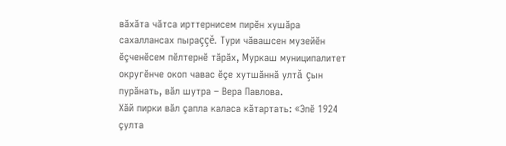вăхăта чăтса ирттернисем пирĕн хушăра сахаллансах пыраççĕ. Тури чăвашсен музейĕн ĕçченĕсем пĕлтернĕ тăрăх, Муркаш муниципалитет округĕнче окоп чавас ĕçе хутшăннă ултă çын пурăнать, вăл шутра – Вера Павлова.
Хăй пирки вăл çапла каласа кăтартать: «Эпĕ 1924 çулта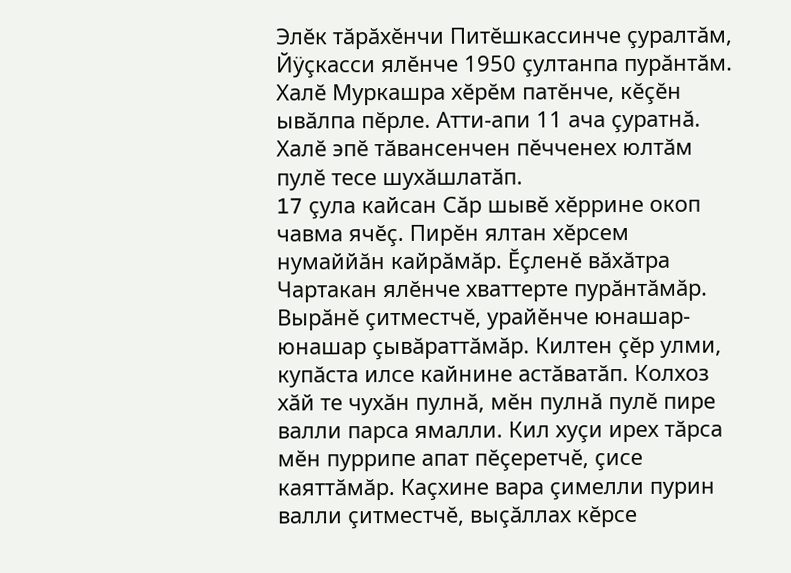Элĕк тăрăхĕнчи Питĕшкассинче çуралтăм, Йÿçкасси ялĕнче 1950 çултанпа пурăнтăм. Халĕ Муркашра хĕрĕм патĕнче, кĕçĕн ывăлпа пĕрле. Атти-апи 11 ача çуратнă. Халĕ эпĕ тăвансенчен пĕчченех юлтăм пулĕ тесе шухăшлатăп.
17 çула кайсан Сăр шывĕ хĕррине окоп чавма ячĕç. Пирĕн ялтан хĕрсем нумаййăн кайрăмăр. Ĕçленĕ вăхăтра Чартакан ялĕнче хваттерте пурăнтăмăр. Вырăнĕ çитместчĕ, урайĕнче юнашар-юнашар çывăраттăмăр. Килтен çĕр улми, купăста илсе кайнине астăватăп. Колхоз хăй те чухăн пулнă, мĕн пулнă пулĕ пире валли парса ямалли. Кил хуçи ирех тăрса мĕн пуррипе апат пĕçеретчĕ, çисе каяттăмăр. Каçхине вара çимелли пурин валли çитместчĕ, выçăллах кĕрсе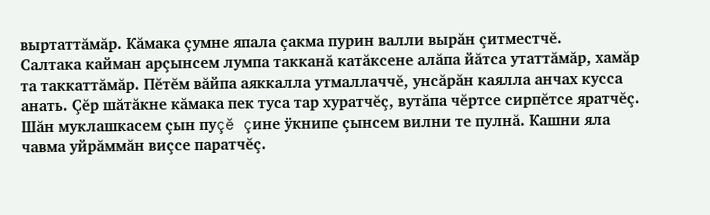выртаттăмăр. Кăмака çумне япала çакма пурин валли вырăн çитместчĕ.
Салтака кайман арçынсем лумпа такканă катăксене алăпа йăтса утаттăмăр, хамăр та таккаттăмăр. Пĕтĕм вăйпа аяккалла утмаллаччĕ, унсăрăн каялла анчах кусса анать. Çĕр шăтăкне кăмака пек туса тар хуратчĕç, вутăпа чĕртсе сирпĕтсе яратчĕç. Шăн муклашкасем çын пуçĕ çине ÿкнипе çынсем вилни те пулнă. Кашни яла чавма уйрăммăн виçсе паратчĕç.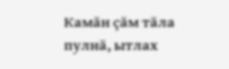Камăн çăм тăла пулнă, ытлах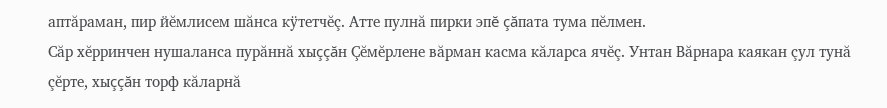аптăраман, пир йĕмлисем шăнса кÿтетчĕç. Атте пулнă пирки эпĕ çăпата тума пĕлмен.
Сăр хĕрринчен нушаланса пурăннă хыççăн Çĕмĕрлене вăрман касма кăларса ячĕç. Унтан Вăрнара каякан çул тунă çĕрте, хыççăн торф кăларнă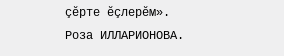çĕрте ĕçлерĕм».
Роза ИЛЛАРИОНОВА.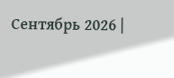Сентябрь 2026 |